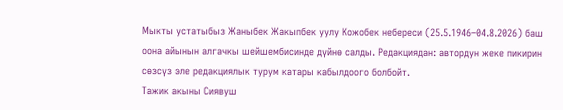Мыкты устатыбыз Жаныбек Жакыпбек уулу Кожобек небереси (25.5.1946–04.8.2026) баш оона айынын алгачкы шейшембисинде дүйнө салды. Редакциядан: автордун жеке пикирин сөзсүз эле редакциялык турум катары кабылдоого болбойт.
Тажик акыны Сиявуш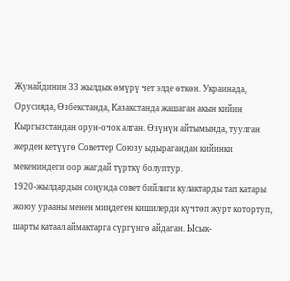Жунайдинин 33 жылдык өмүрү чет элде өткөн. Украинада, Орусияда, Өзбекстанда, Казакстанда жашаган акын кийин Кыргызстандан орун-очок алган. Өзүнүн айтымында, туулган жерден кетүүгө Советтер Союзу ыдырагандан кийинки мекениндеги оор жагдай түрткү болуптур.
1920-жылдардын соңунда совет бийлиги кулактарды тап катары жоюу урааны менен миңдеген кишилерди күчтөп журт котортуп, шарты катаал аймактарга сүргүнгө айдаган. Ысык-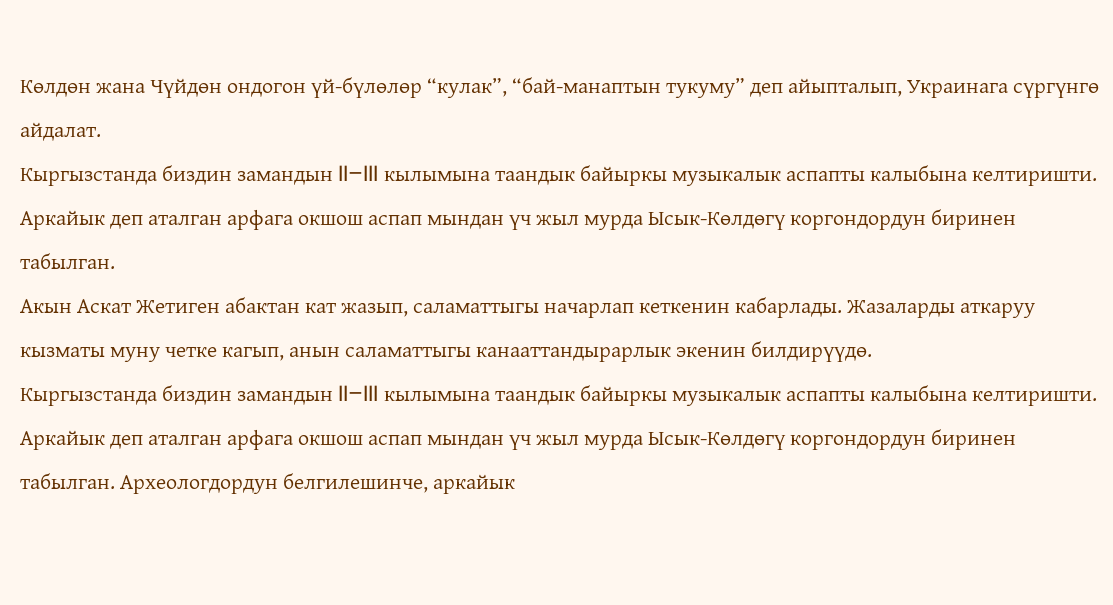Көлдөн жана Чүйдөн ондогон үй-бүлөлөр “кулак”, “бай-манаптын тукуму” деп айыпталып, Украинага сүргүнгө айдалат.
Кыргызстанда биздин замандын II–III кылымына таандык байыркы музыкалык аспапты калыбына келтиришти. Аркайык деп аталган арфага окшош аспап мындан үч жыл мурда Ысык-Көлдөгү коргондордун биринен табылган.
Акын Аскат Жетиген абактан кат жазып, саламаттыгы начарлап кеткенин кабарлады. Жазаларды аткаруу кызматы муну четке кагып, анын саламаттыгы канааттандырарлык экенин билдирүүдө.
Кыргызстанда биздин замандын II–III кылымына таандык байыркы музыкалык аспапты калыбына келтиришти. Аркайык деп аталган арфага окшош аспап мындан үч жыл мурда Ысык-Көлдөгү коргондордун биринен табылган. Археологдордун белгилешинче, аркайык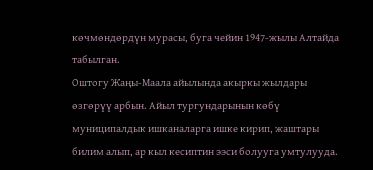көчмөндөрдүн мурасы, буга чейин 1947-жылы Алтайда табылган.
Оштогу Жаңы-Маала айылында акыркы жылдары өзгөрүү арбын. Айыл тургундарынын көбү муниципалдык ишканаларга ишке кирип, жаштары билим алып, ар кыл кесиптин ээси болууга умтулууда.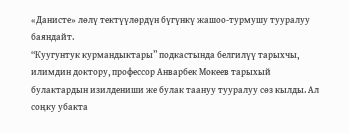«Данисте» лөлү тектүүлөрдүн бүгүнкү жашоо-турмушу тууралуу баяндайт.
“Куугунтук курмандыктары” подкастында белгилүү тарыхчы, илимдин доктору, профессор Анварбек Мокеев тарыхый булактардын изилдениши же булак таануу тууралуу сөз кылды. Ал соңку убакта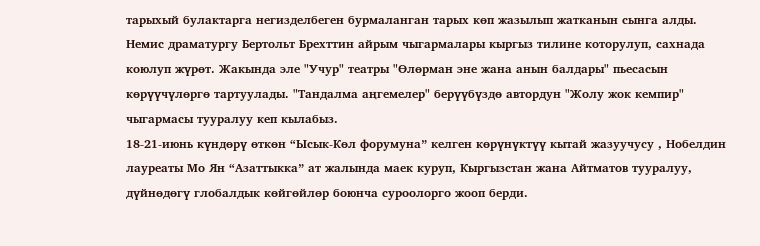тарыхый булактарга негизделбеген бурмаланган тарых көп жазылып жатканын сынга алды.
Немис драматургу Бертольт Брехттин айрым чыгармалары кыргыз тилине которулуп, сахнада коюлуп жүрөт. Жакында эле "Учур" театры "Өлөрман эне жана анын балдары" пьесасын көрүүчүлөргө тартуулады. "Тандалма аңгемелер" берүүбүздө автордун "Жолу жок кемпир" чыгармасы тууралуу кеп кылабыз.
18-21-июнь күндөрү өткөн “Ысык-Көл форумуна” келген көрүнүктүү кытай жазуучусу , Нобелдин лауреаты Мо Ян “Азаттыкка” ат жалында маек куруп, Кыргызстан жана Айтматов тууралуу, дүйнөдөгү глобалдык көйгөйлөр боюнча суроолорго жооп берди.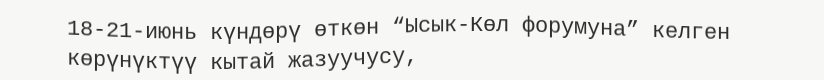18-21-июнь күндөрү өткөн “Ысык-Көл форумуна” келген көрүнүктүү кытай жазуучусу,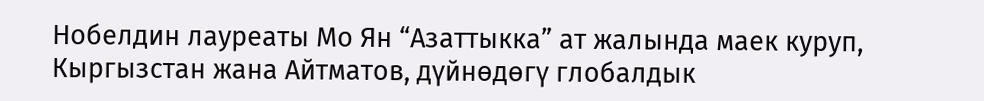Нобелдин лауреаты Мо Ян “Азаттыкка” ат жалында маек куруп, Кыргызстан жана Айтматов, дүйнөдөгү глобалдык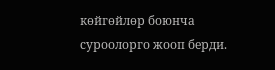көйгөйлөр боюнча суроолорго жооп берди.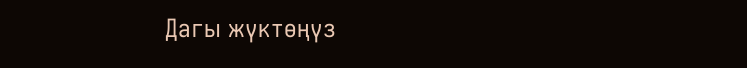Дагы жүктөңүз